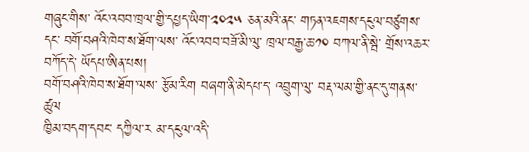གཞུང་གིས་ འོང་འབབ་ཁྲལ་གྱི་དཔྱད་ཡིག་༢༠༢༥ ཅན་མའི་ནང་ གཏན་འཇགས་དངུལ་བཙུགས་དང་ བགོ་བཤའི་ཁེབ་ས་ཐོག་ལས་ འོང་འབབ་བཟོ་མི་ལུ་ ཁྲལ་བརྒྱ་ཆ་༡༠ བཀལ་ནི་སྦེ་ གྲོས་འཆར་བཀོད་དེ་ ཡོདཔ་ཨིན་པས།
བགོ་བཤའི་ཁེབ་ས་ཐོག་ལས་ རྩོམ་རིག བཞག་ནི་མེདཔ་ད་ འབྲུག་ལུ་ བརྡ་ལམ་གྱི་ནང་དུ་གནས་ཚུལ
ཁྱིམ་བདག་དབང་ དཀྱིལ་ར མ་དངུལ་འདི་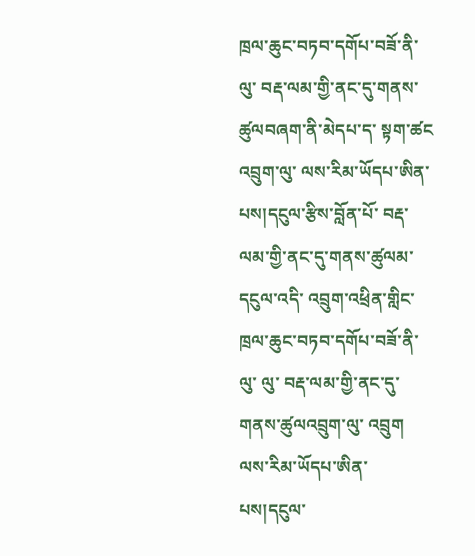ཁྲལ་ཆུང་བཏབ་དགོཔ་བཟོ་ནི་ལུ་ བརྡ་ལམ་གྱི་ནང་དུ་གནས་ཚུལབཞག་ནི་མེདཔ་ད་ སྟག་ཚང འབྲུག་ལུ་ ལས་རིམ་ཡོདཔ་ཨིན་པས།དངུལ་རྩིས་བློན་པོ་ བརྡ་ལམ་གྱི་ནང་དུ་གནས་ཚུལམ་དངུལ་འདི་ འབྲུག་འཕྲིན་གླིང་ ཁྲལ་ཆུང་བཏབ་དགོཔ་བཟོ་ནི་ལུ་ ལུ་ བརྡ་ལམ་གྱི་ནང་དུ་གནས་ཚུལའབྲུག་ལུ་ འབྲུག ལས་རིམ་ཡོདཔ་ཨིན་པས།དངུལ་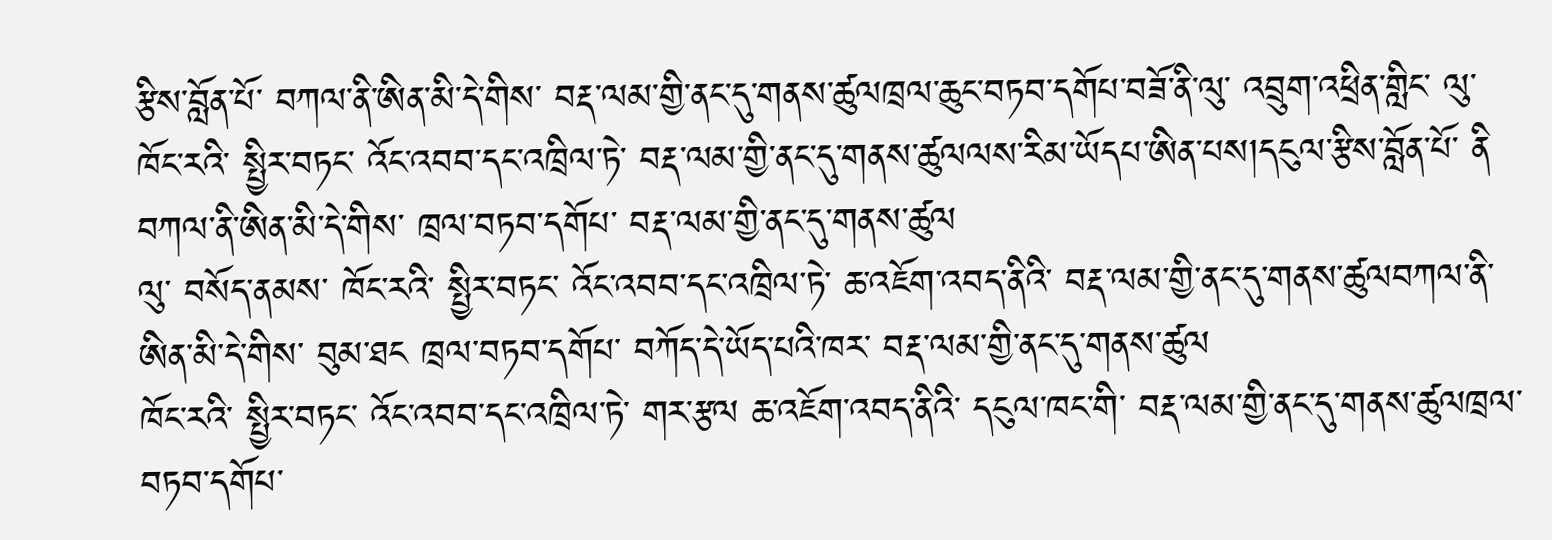རྩིས་བློན་པོ་ བཀལ་ནི་ཨིན་མི་དེ་གིས་ བརྡ་ལམ་གྱི་ནང་དུ་གནས་ཚུལཁྲལ་ཆུང་བཏབ་དགོཔ་བཟོ་ནི་ལུ་ འབྲུག་འཕྲིན་གླིང་ ལུ་ ཁོང་རའི་ སྤྱིར་བཏང་ འོང་འབབ་དང་འཁྲིལ་ཏེ་ བརྡ་ལམ་གྱི་ནང་དུ་གནས་ཚུལལས་རིམ་ཡོདཔ་ཨིན་པས།དངུལ་རྩིས་བློན་པོ་ ནི བཀལ་ནི་ཨིན་མི་དེ་གིས་ ཁྲལ་བཏབ་དགོཔ་ བརྡ་ལམ་གྱི་ནང་དུ་གནས་ཚུལ
ལུ་ བསོད་ནམས་ ཁོང་རའི་ སྤྱིར་བཏང་ འོང་འབབ་དང་འཁྲིལ་ཏེ་ ཆ་འཇོག་འབད་ནིའི་ བརྡ་ལམ་གྱི་ནང་དུ་གནས་ཚུལབཀལ་ནི་ཨིན་མི་དེ་གིས་ བུམ་ཐང ཁྲལ་བཏབ་དགོཔ་ བཀོད་དེ་ཡོད་པའི་ཁར་ བརྡ་ལམ་གྱི་ནང་དུ་གནས་ཚུལ
ཁོང་རའི་ སྤྱིར་བཏང་ འོང་འབབ་དང་འཁྲིལ་ཏེ་ གར་རྩལ ཆ་འཇོག་འབད་ནིའི་ དངུལ་ཁང་གི་ བརྡ་ལམ་གྱི་ནང་དུ་གནས་ཚུལཁྲལ་བཏབ་དགོཔ་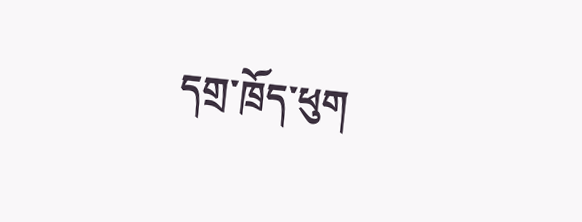དགྲ་ཁྲོད་ཕུག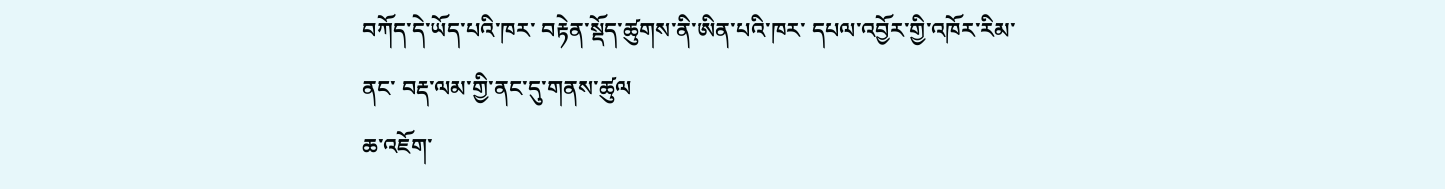བཀོད་དེ་ཡོད་པའི་ཁར་ བརྟེན་སྡོད་ཚུགས་ནི་ཨིན་པའི་ཁར་ དཔལ་འབྱོར་གྱི་འཁོར་རིམ་ནང་ བརྡ་ལམ་གྱི་ནང་དུ་གནས་ཚུལ
ཆ་འཇོག་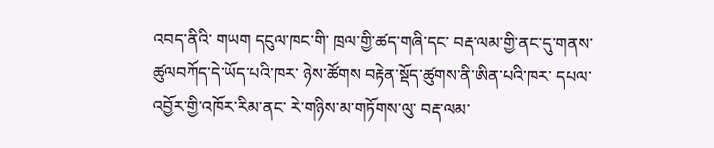འབད་ནིའི་ གཡག དངུལ་ཁང་གི་ ཁྲལ་གྱི་ཚད་གཞི་དང་ བརྡ་ལམ་གྱི་ནང་དུ་གནས་ཚུལབཀོད་དེ་ཡོད་པའི་ཁར་ ཉེས་ཚོགས བརྟེན་སྡོད་ཚུགས་ནི་ཨིན་པའི་ཁར་ དཔལ་འབྱོར་གྱི་འཁོར་རིམ་ནང་ རེ་གཉིས་མ་གཏོགས་ལུ་ བརྡ་ལམ་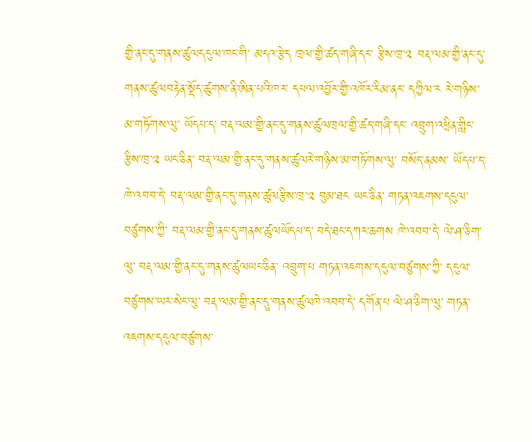གྱི་ནང་དུ་གནས་ཚུལདངུལ་ཁང་གི་ མདའ་རྩེད ཁྲལ་གྱི་ཚད་གཞི་དང་ རྩིས་ཁྲ་༢ བརྡ་ལམ་གྱི་ནང་དུ་གནས་ཚུལབརྟེན་སྡོད་ཚུགས་ནི་ཨིན་པའི་ཁར་ དཔལ་འབྱོར་གྱི་འཁོར་རིམ་ནང་ དཀྱིལ་ར རེ་གཉིས་མ་གཏོགས་ལུ་ ཡོདཔ་ད་ བརྡ་ལམ་གྱི་ནང་དུ་གནས་ཚུལཁྲལ་གྱི་ཚད་གཞི་དང་ འབྲུག་འཕྲིན་གླིང་ རྩིས་ཁྲ་༢ ཡང་ཅིན་ བརྡ་ལམ་གྱི་ནང་དུ་གནས་ཚུལརེ་གཉིས་མ་གཏོགས་ལུ་ བསོད་ནམས་ ཡོདཔ་ད་ ཁེ་འབབ་དེ་ བརྡ་ལམ་གྱི་ནང་དུ་གནས་ཚུལརྩིས་ཁྲ་༢ བུམ་ཐང ཡང་ཅིན་ གཏན་འཇགས་དངུལ་བཙུགས་ཀྱི་ བརྡ་ལམ་གྱི་ནང་དུ་གནས་ཚུལཡོདཔ་ད་ བདེ་ཐང་དཀར་ཆགས ཁེ་འབབ་དེ་ ལེ་ཤ་ཅིག་ལུ་ བརྡ་ལམ་གྱི་ནང་དུ་གནས་ཚུལཡང་ཅིན་ འབྲུག་པ གཏན་འཇགས་དངུལ་བཙུགས་ཀྱི་ དངུལ་བཙུགས་ཡར་སེང་ལུ་ བརྡ་ལམ་གྱི་ནང་དུ་གནས་ཚུལཁེ་འབབ་དེ་ དགོན་པ ལེ་ཤ་ཅིག་ལུ་ གཏན་འཇགས་དངུལ་བཙུགས་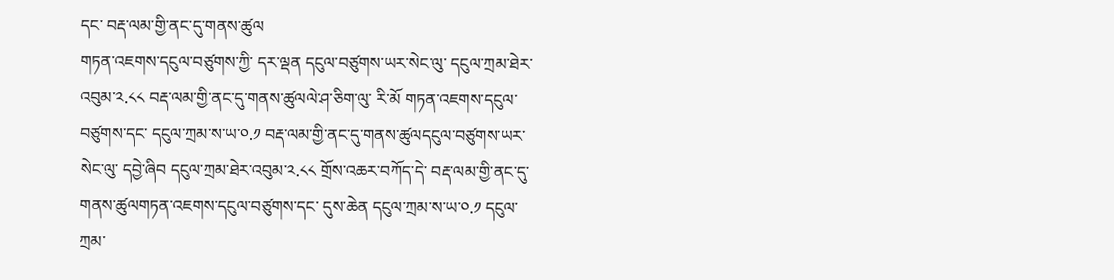དང་ བརྡ་ལམ་གྱི་ནང་དུ་གནས་ཚུལ
གཏན་འཇགས་དངུལ་བཙུགས་ཀྱི་ དར་ལྡན དངུལ་བཙུགས་ཡར་སེང་ལུ་ དངུལ་ཀྲམ་ཐེར་འབུམ་༢.༨༨ བརྡ་ལམ་གྱི་ནང་དུ་གནས་ཚུལལེ་ཤ་ཅིག་ལུ་ རི་མོ གཏན་འཇགས་དངུལ་བཙུགས་དང་ དངུལ་ཀྲམ་ས་ཡ་༠.༡ བརྡ་ལམ་གྱི་ནང་དུ་གནས་ཚུལདངུལ་བཙུགས་ཡར་སེང་ལུ་ དབྱེ་ཞིབ དངུལ་ཀྲམ་ཐེར་འབུམ་༢.༨༨ གྲོས་འཆར་བཀོད་དེ་ བརྡ་ལམ་གྱི་ནང་དུ་གནས་ཚུལགཏན་འཇགས་དངུལ་བཙུགས་དང་ དུས་ཆེན དངུལ་ཀྲམ་ས་ཡ་༠.༡ དངུལ་ཀྲམ་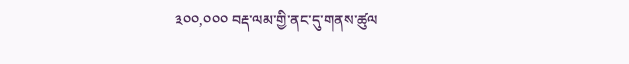༣༠༠,༠༠༠ བརྡ་ལམ་གྱི་ནང་དུ་གནས་ཚུལ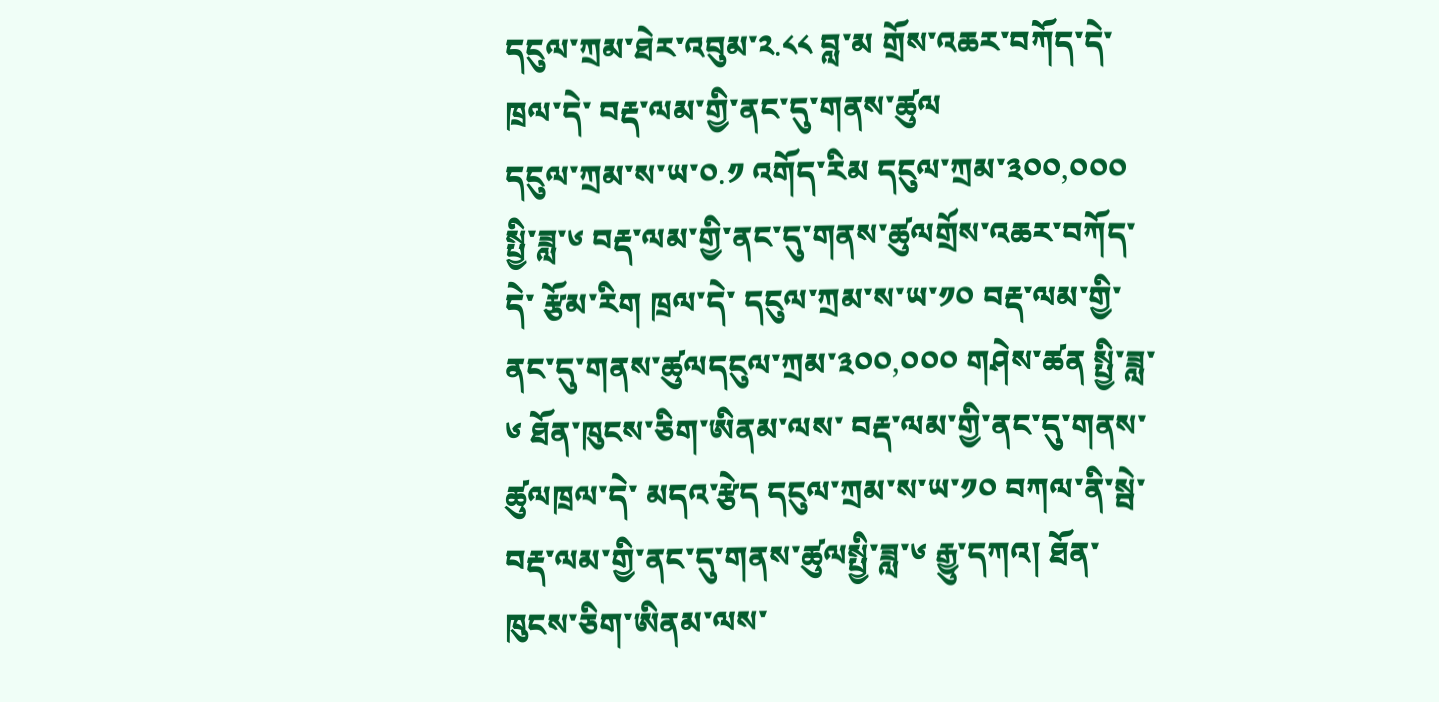དངུལ་ཀྲམ་ཐེར་འབུམ་༢.༨༨ བླ་མ གྲོས་འཆར་བཀོད་དེ་ ཁྲལ་དེ་ བརྡ་ལམ་གྱི་ནང་དུ་གནས་ཚུལ
དངུལ་ཀྲམ་ས་ཡ་༠.༡ འགོད་རིམ དངུལ་ཀྲམ་༣༠༠,༠༠༠ སྤྱི་ཟླ་༦ བརྡ་ལམ་གྱི་ནང་དུ་གནས་ཚུལགྲོས་འཆར་བཀོད་དེ་ རྩོམ་རིག ཁྲལ་དེ་ དངུལ་ཀྲམ་ས་ཡ་༡༠ བརྡ་ལམ་གྱི་ནང་དུ་གནས་ཚུལདངུལ་ཀྲམ་༣༠༠,༠༠༠ གཤེས་ཚན སྤྱི་ཟླ་༦ ཐོན་ཁུངས་ཅིག་ཨིནམ་ལས་ བརྡ་ལམ་གྱི་ནང་དུ་གནས་ཚུལཁྲལ་དེ་ མདའ་རྩེད དངུལ་ཀྲམ་ས་ཡ་༡༠ བཀལ་ནི་སྦེ་ བརྡ་ལམ་གྱི་ནང་དུ་གནས་ཚུལསྤྱི་ཟླ་༦ རྒྱུ་དཀའ། ཐོན་ཁུངས་ཅིག་ཨིནམ་ལས་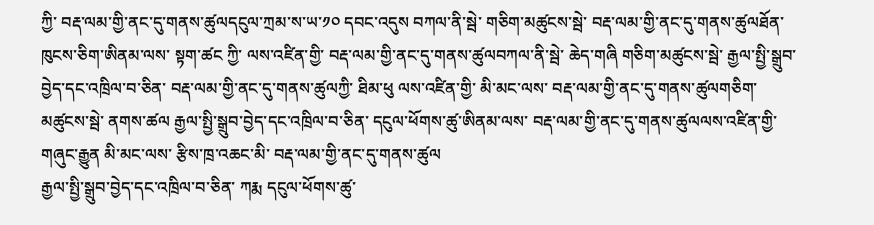ཀྱི་ བརྡ་ལམ་གྱི་ནང་དུ་གནས་ཚུལདངུལ་ཀྲམ་ས་ཡ་༡༠ དབང་འདུས བཀལ་ནི་སྦེ་ གཅིག་མཚུངས་སྦེ་ བརྡ་ལམ་གྱི་ནང་དུ་གནས་ཚུལཐོན་ཁུངས་ཅིག་ཨིནམ་ལས་ སྟག་ཚང ཀྱི་ ལས་འཛིན་གྱི་ བརྡ་ལམ་གྱི་ནང་དུ་གནས་ཚུལབཀལ་ནི་སྦེ་ ཆེད་གཞི གཅིག་མཚུངས་སྦེ་ རྒྱལ་སྤྱི་སྒྲུབ་བྱེད་དང་འཁྲིལ་བ་ཅིན་ བརྡ་ལམ་གྱི་ནང་དུ་གནས་ཚུལཀྱི་ ཐིམ་ཕུ ལས་འཛིན་གྱི་ མི་མང་ལས་ བརྡ་ལམ་གྱི་ནང་དུ་གནས་ཚུལགཅིག་མཚུངས་སྦེ་ ནགས་ཚལ རྒྱལ་སྤྱི་སྒྲུབ་བྱེད་དང་འཁྲིལ་བ་ཅིན་ དངུལ་ཕོགས་ཚུ་ཨིནམ་ལས་ བརྡ་ལམ་གྱི་ནང་དུ་གནས་ཚུལལས་འཛིན་གྱི་ གཞུང་རྒྱུན མི་མང་ལས་ རྩིས་ཁྲ་འཆང་མི་ བརྡ་ལམ་གྱི་ནང་དུ་གནས་ཚུལ
རྒྱལ་སྤྱི་སྒྲུབ་བྱེད་དང་འཁྲིལ་བ་ཅིན་ ཀརྨ དངུལ་ཕོགས་ཚུ་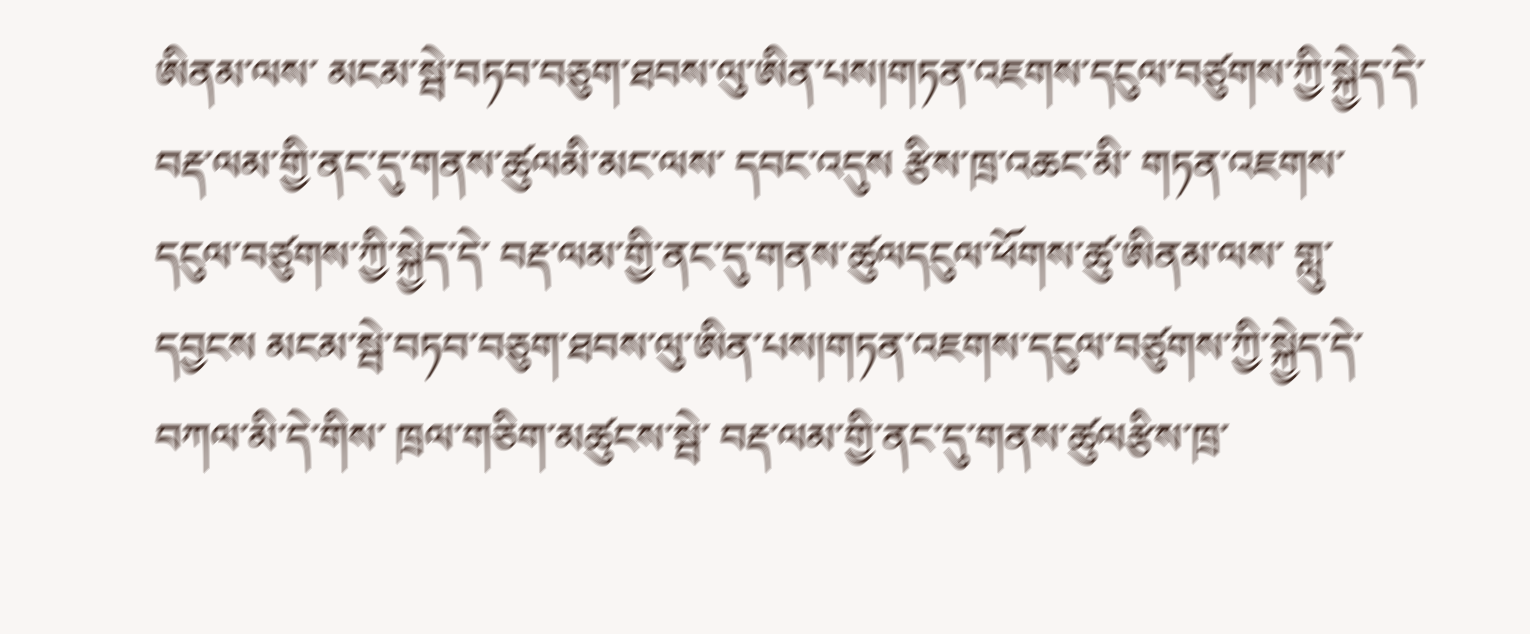ཨིནམ་ལས་ མངམ་སྦེ་བཏབ་བཅུག་ཐབས་ལུ་ཨིན་པས།གཏན་འཇགས་དངུལ་བཙུགས་ཀྱི་སྐྱེད་དེ་ བརྡ་ལམ་གྱི་ནང་དུ་གནས་ཚུལམི་མང་ལས་ དབང་འདུས རྩིས་ཁྲ་འཆང་མི་ གཏན་འཇགས་དངུལ་བཙུགས་ཀྱི་སྐྱེད་དེ་ བརྡ་ལམ་གྱི་ནང་དུ་གནས་ཚུལདངུལ་ཕོགས་ཚུ་ཨིནམ་ལས་ གླུ་དབྱངས མངམ་སྦེ་བཏབ་བཅུག་ཐབས་ལུ་ཨིན་པས།གཏན་འཇགས་དངུལ་བཙུགས་ཀྱི་སྐྱེད་དེ་ བཀལ་མི་དེ་གིས་ ཁྲལ་གཅིག་མཚུངས་སྦེ་ བརྡ་ལམ་གྱི་ནང་དུ་གནས་ཚུལརྩིས་ཁྲ་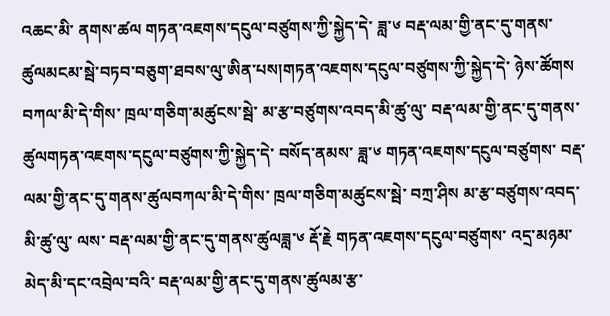འཆང་མི་ ནགས་ཚལ གཏན་འཇགས་དངུལ་བཙུགས་ཀྱི་སྐྱེད་དེ་ ཟླ་༦ བརྡ་ལམ་གྱི་ནང་དུ་གནས་ཚུལམངམ་སྦེ་བཏབ་བཅུག་ཐབས་ལུ་ཨིན་པས།གཏན་འཇགས་དངུལ་བཙུགས་ཀྱི་སྐྱེད་དེ་ ཉེས་ཚོགས བཀལ་མི་དེ་གིས་ ཁྲལ་གཅིག་མཚུངས་སྦེ་ མ་རྩ་བཙུགས་འབད་མི་ཚུ་ལུ་ བརྡ་ལམ་གྱི་ནང་དུ་གནས་ཚུལགཏན་འཇགས་དངུལ་བཙུགས་ཀྱི་སྐྱེད་དེ་ བསོད་ནམས་ ཟླ་༦ གཏན་འཇགས་དངུལ་བཙུགས་ བརྡ་ལམ་གྱི་ནང་དུ་གནས་ཚུལབཀལ་མི་དེ་གིས་ ཁྲལ་གཅིག་མཚུངས་སྦེ་ བཀྲ་ཤིས མ་རྩ་བཙུགས་འབད་མི་ཚུ་ལུ་ ལས་ བརྡ་ལམ་གྱི་ནང་དུ་གནས་ཚུལཟླ་༦ རྡོ་རྗེ གཏན་འཇགས་དངུལ་བཙུགས་ འདྲ་མཉམ་མེད་མི་དང་འབྲེལ་བའི་ བརྡ་ལམ་གྱི་ནང་དུ་གནས་ཚུལམ་རྩ་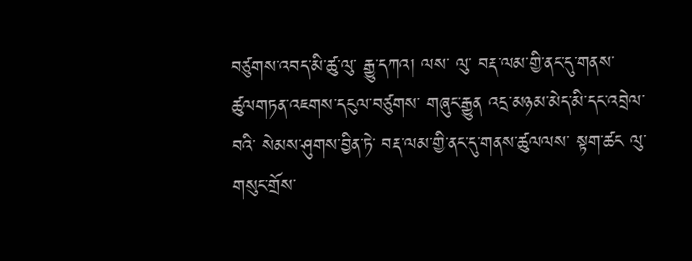བཙུགས་འབད་མི་ཚུ་ལུ་ རྒྱུ་དཀའ། ལས་ ལུ་ བརྡ་ལམ་གྱི་ནང་དུ་གནས་ཚུལགཏན་འཇགས་དངུལ་བཙུགས་ གཞུང་རྒྱུན འདྲ་མཉམ་མེད་མི་དང་འབྲེལ་བའི་ སེམས་ཤུགས་བྱིན་ཏེ་ བརྡ་ལམ་གྱི་ནང་དུ་གནས་ཚུལལས་ སྟག་ཚང ལུ་ གསུང་གྲོས་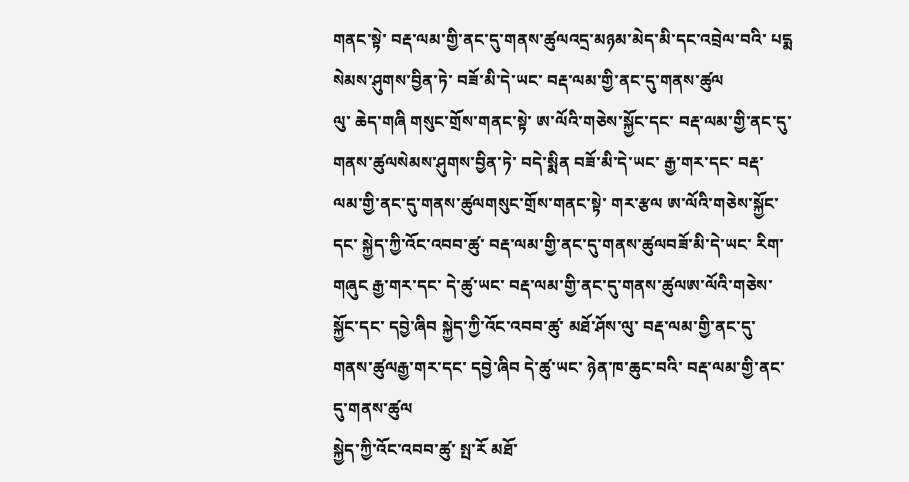གནང་སྟེ་ བརྡ་ལམ་གྱི་ནང་དུ་གནས་ཚུལའདྲ་མཉམ་མེད་མི་དང་འབྲེལ་བའི་ པདྨ སེམས་ཤུགས་བྱིན་ཏེ་ བཟོ་མི་དེ་ཡང་ བརྡ་ལམ་གྱི་ནང་དུ་གནས་ཚུལ
ལུ་ ཆེད་གཞི གསུང་གྲོས་གནང་སྟེ་ ཨ་ལོའི་གཅེས་སྐྱོང་དང་ བརྡ་ལམ་གྱི་ནང་དུ་གནས་ཚུལསེམས་ཤུགས་བྱིན་ཏེ་ བདེ་སྨིན བཟོ་མི་དེ་ཡང་ རྒྱ་གར་དང་ བརྡ་ལམ་གྱི་ནང་དུ་གནས་ཚུལགསུང་གྲོས་གནང་སྟེ་ གར་རྩལ ཨ་ལོའི་གཅེས་སྐྱོང་དང་ སྐྱེད་ཀྱི་འོང་འབབ་ཚུ་ བརྡ་ལམ་གྱི་ནང་དུ་གནས་ཚུལབཟོ་མི་དེ་ཡང་ རིག་གཞུང རྒྱ་གར་དང་ དེ་ཚུ་ཡང་ བརྡ་ལམ་གྱི་ནང་དུ་གནས་ཚུལཨ་ལོའི་གཅེས་སྐྱོང་དང་ དབྱེ་ཞིབ སྐྱེད་ཀྱི་འོང་འབབ་ཚུ་ མཐོ་ཤོས་ལུ་ བརྡ་ལམ་གྱི་ནང་དུ་གནས་ཚུལརྒྱ་གར་དང་ དབྱེ་ཞིབ དེ་ཚུ་ཡང་ ཉེན་ཁ་ཆུང་བའི་ བརྡ་ལམ་གྱི་ནང་དུ་གནས་ཚུལ
སྐྱེད་ཀྱི་འོང་འབབ་ཚུ་ སྤ་རོ མཐོ་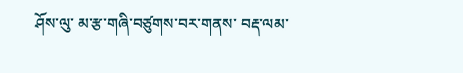ཤོས་ལུ་ མ་རྩ་གཞི་བཙུགས་བར་གནས་ བརྡ་ལམ་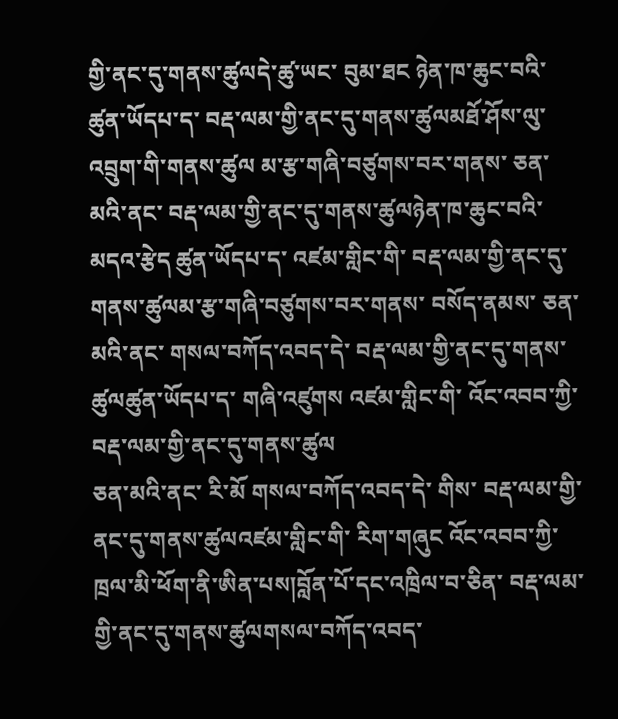གྱི་ནང་དུ་གནས་ཚུལདེ་ཚུ་ཡང་ བུམ་ཐང ཉེན་ཁ་ཆུང་བའི་ ཚུན་ཡོདཔ་ད་ བརྡ་ལམ་གྱི་ནང་དུ་གནས་ཚུལམཐོ་ཤོས་ལུ་ འབྲུག་གི་གནས་ཚུལ མ་རྩ་གཞི་བཙུགས་བར་གནས་ ཅན་མའི་ནང་ བརྡ་ལམ་གྱི་ནང་དུ་གནས་ཚུལཉེན་ཁ་ཆུང་བའི་ མདའ་རྩེད ཚུན་ཡོདཔ་ད་ འཛམ་གླིང་གི་ བརྡ་ལམ་གྱི་ནང་དུ་གནས་ཚུལམ་རྩ་གཞི་བཙུགས་བར་གནས་ བསོད་ནམས་ ཅན་མའི་ནང་ གསལ་བཀོད་འབད་དེ་ བརྡ་ལམ་གྱི་ནང་དུ་གནས་ཚུལཚུན་ཡོདཔ་ད་ གཞི་འཛུགས འཛམ་གླིང་གི་ འོང་འབབ་ཀྱི་ བརྡ་ལམ་གྱི་ནང་དུ་གནས་ཚུལ
ཅན་མའི་ནང་ རི་མོ གསལ་བཀོད་འབད་དེ་ གིས་ བརྡ་ལམ་གྱི་ནང་དུ་གནས་ཚུལའཛམ་གླིང་གི་ རིག་གཞུང འོང་འབབ་ཀྱི་ ཁྲལ་མི་ཕོག་ནི་ཨིན་པས།བློན་པོ་དང་འཁྲིལ་བ་ཅིན་ བརྡ་ལམ་གྱི་ནང་དུ་གནས་ཚུལགསལ་བཀོད་འབད་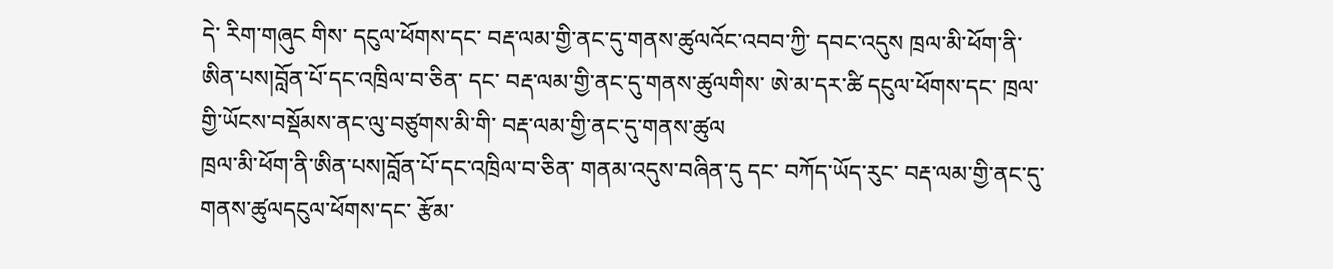དེ་ རིག་གཞུང གིས་ དངུལ་ཕོགས་དང་ བརྡ་ལམ་གྱི་ནང་དུ་གནས་ཚུལའོང་འབབ་ཀྱི་ དབང་འདུས ཁྲལ་མི་ཕོག་ནི་ཨིན་པས།བློན་པོ་དང་འཁྲིལ་བ་ཅིན་ དང་ བརྡ་ལམ་གྱི་ནང་དུ་གནས་ཚུལགིས་ ཨེ་མ་དར་ཚི དངུལ་ཕོགས་དང་ ཁྲལ་གྱི་ཡོངས་བསྡོམས་ནང་ལུ་བཙུགས་མི་གི་ བརྡ་ལམ་གྱི་ནང་དུ་གནས་ཚུལ
ཁྲལ་མི་ཕོག་ནི་ཨིན་པས།བློན་པོ་དང་འཁྲིལ་བ་ཅིན་ གནམ་འདུས་བཞིན་དུ དང་ བཀོད་ཡོད་རུང་ བརྡ་ལམ་གྱི་ནང་དུ་གནས་ཚུལདངུལ་ཕོགས་དང་ རྩོམ་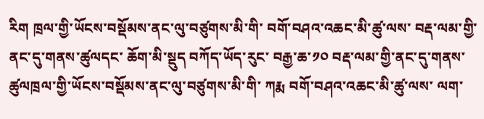རིག ཁྲལ་གྱི་ཡོངས་བསྡོམས་ནང་ལུ་བཙུགས་མི་གི་ བགོ་བཤའ་འཆང་མི་ཚུ་ལས་ བརྡ་ལམ་གྱི་ནང་དུ་གནས་ཚུལདང་ ཆོག་མི་སྡུད བཀོད་ཡོད་རུང་ བརྒྱ་ཆ་༡༠ བརྡ་ལམ་གྱི་ནང་དུ་གནས་ཚུལཁྲལ་གྱི་ཡོངས་བསྡོམས་ནང་ལུ་བཙུགས་མི་གི་ ཀརྨ བགོ་བཤའ་འཆང་མི་ཚུ་ལས་ ལག་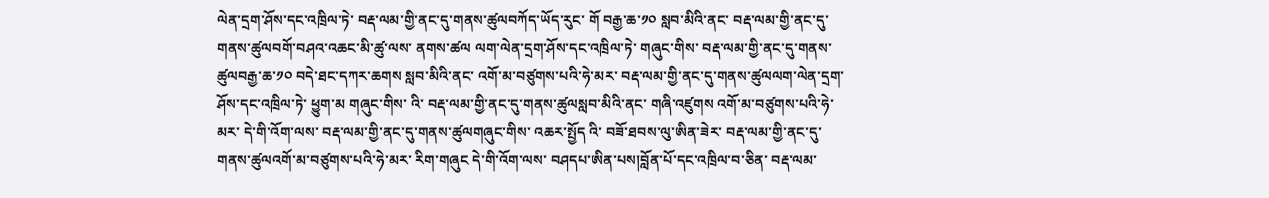ལེན་དྲག་ཤོས་དང་འཁྲིལ་ཏེ་ བརྡ་ལམ་གྱི་ནང་དུ་གནས་ཚུལབཀོད་ཡོད་རུང་ གོ བརྒྱ་ཆ་༡༠ སླབ་མིའི་ནང་ བརྡ་ལམ་གྱི་ནང་དུ་གནས་ཚུལབགོ་བཤའ་འཆང་མི་ཚུ་ལས་ ནགས་ཚལ ལག་ལེན་དྲག་ཤོས་དང་འཁྲིལ་ཏེ་ གཞུང་གིས་ བརྡ་ལམ་གྱི་ནང་དུ་གནས་ཚུལབརྒྱ་ཆ་༡༠ བདེ་ཐང་དཀར་ཆགས སླབ་མིའི་ནང་ འགོ་མ་བཙུགས་པའི་ཧེ་མར་ བརྡ་ལམ་གྱི་ནང་དུ་གནས་ཚུལལག་ལེན་དྲག་ཤོས་དང་འཁྲིལ་ཏེ་ ཕྱུག་མ གཞུང་གིས་ འི་ བརྡ་ལམ་གྱི་ནང་དུ་གནས་ཚུལསླབ་མིའི་ནང་ གཞི་འཛུགས འགོ་མ་བཙུགས་པའི་ཧེ་མར་ དེ་གི་འོག་ལས་ བརྡ་ལམ་གྱི་ནང་དུ་གནས་ཚུལགཞུང་གིས་ འཆར་སྤྱོད འི་ བཟོ་ཐབས་ལུ་ཨིན་ཟེར་ བརྡ་ལམ་གྱི་ནང་དུ་གནས་ཚུལའགོ་མ་བཙུགས་པའི་ཧེ་མར་ རིག་གཞུང དེ་གི་འོག་ལས་ བཤདཔ་ཨིན་པས།བློན་པོ་དང་འཁྲིལ་བ་ཅིན་ བརྡ་ལམ་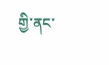གྱི་ནང་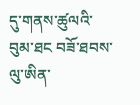དུ་གནས་ཚུལའི་ བུམ་ཐང བཟོ་ཐབས་ལུ་ཨིན་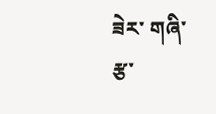ཟེར་ གཞི་རྩ་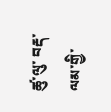ཚུ་ལུ་ བརྡ་ལམ་གྱི་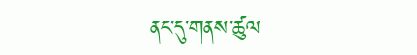ནང་དུ་གནས་ཚུལ